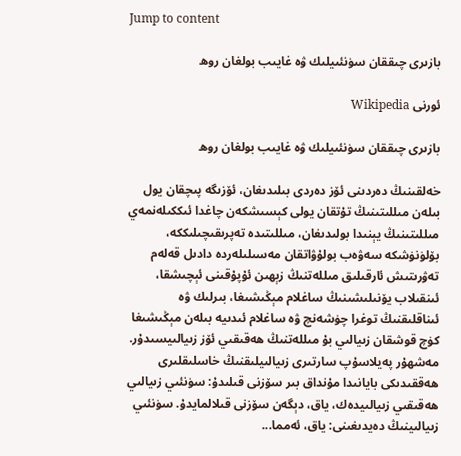Jump to content

بازىرى چىققان سۈنئىيلىك ۋە غايىب بولغان روھ

ئورنى Wikipedia

بازىرى چىققان سۈنئىيلىك ۋە غايىب بولغان روھ

خەلقىنىڭ دەردىنى ئۆز دەردى بىلىدىغان، ئۆزىگە پىچقان يول بىلەن مىللىتىنىڭ تۇتقان يولى كېسىشكەن چاغدا ئىككىلەنمەي مىللىتىنىڭ يېنىدا بولىدىغان، مىللىتىدە تەپرىقىچىلىككە، بۆلۈنۈشكە سەۋەب بولۇۋاتقان مەسىلىلەردە دادىل قەلەم تەۋرىتىش ئارقىلىق مىللەتنىڭ زېھىن ئۇپۇقىنى ئېچىشقا، ئىنقىلاب يۆنىلىشىنىڭ ساغلام مېڭىشىغا، بىرلىك ۋە ئىناقلىقنىڭ توغرا چۈشەنچ ۋە ساغلام ئىدىيە بىلەن مېڭىشىغا كۈچ قوشقان زىيالىي بۇ مىللەتنىڭ ھەقىقىي ئۆز زىيالىيسىدۇر. مەشھۇر پەيلاسۇپ سارتىرى زىيالىيلىقنىڭ خاسلىقلىرى ھەققىدىكى بايانىدا مۇنداق بىر سۆزنى قىلىدۇ: سۈنئىي زىيالىي ھەقىقىي زىيالىيدەك، ياق، دېگەن سۆزنى قىلالمايدۇ. سۈنئىي زىيالىينىڭ دەيدىغىنى: ياق، ئەمما...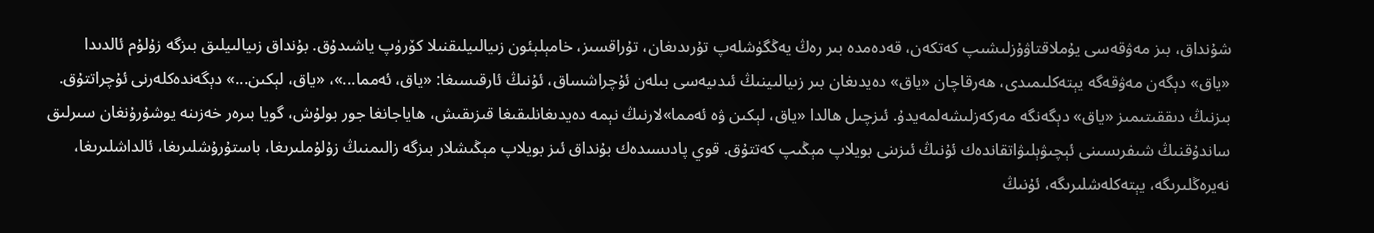شۇنداق، بىز مەۋقەسى يۇملاقتاۋۇزلىشىپ كەتكەن، قەدەمدە بىر رەڭ يەڭگۈشلەپ تۇرىدىغان، تۇراقسىز، خامېلېئون زىيالىيلىقنىلا كۆرۈپ ياشىدۇق. بۇنداق زىيالىيلىق بىزگە زۇلۇم ئالدىدا «ياق» دېگەن مەۋقەگە يېتەكلىمىدى، ھەرقاچان «ياق» دەيدىغان بىر زىيالىينىڭ ئىدىيەسى بىلەن ئۇچراشساق، ئۇنىڭ ئارقىسىغا: «ياق، ئەمما...»، «ياق، لېكىن...» دېگەندەكلەرنى ئۇچراتتۇق. بىزنىڭ دىققىتىمىز «ياق» دېگەنگە مەركەزلىشەلمەيدۇ. ئىزچىل ھالدا «ياق، لېكىن ۋە ئەمما»لارنىڭ نېمە دەيدىغانلىقىغا قىزىقىش، ھاياجانغا جور بولۇش، گويا بىرەر خەزىنە يوشۇرۇنغان سىرلىق ساندۇقنىڭ شىفرىسىنى ئېچىۋېلىۋاتقاندەك ئۇنىڭ ئىزىنى بويلاپ مېڭىپ كەتتۇق. قوي پادىسىدەك بۇنداق ئىز بويلاپ مېڭىشلار بىزگە زالىمنىڭ زۇلۇملىرىغا، باستۇرۇشلىرىغا، ئالداشلىرىغا، نەيرەڭلىرىگە، يېتەكلەشلىرىگە، ئۇنىڭ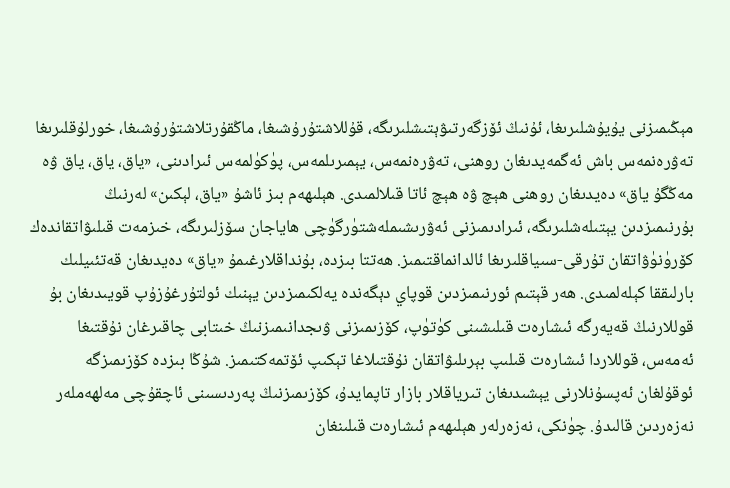مېڭىمىزنى يۇيۇشلىرىغا، ئۇنىڭ ئۆزگەرتىۋېتىشلىرىگە، قۇللاشتۇرۇشىغا، ماڭقۇرتلاشتۇرۇشىغا، خورلۇقلىرىغا تەۋرەنمەس باش ئەگمەيدىغان روھنى، تەۋرەنمەس، يېمىرىلمەس، پۈكۈلمەس ئىرادىنى، «ياق، ياق، ياق ۋە مەڭگۇ ياق» دەيدىغان روھنى ھېچ ۋە ھېچ ئاتا قىلالمىدى. ھېلىھەم بىز ئاشۇ «ياق، لېكىن» لەرنىڭ بۇرنىمىزدىن يېتىلەشلىرىگە، ئىرادىمىزنى ئەۋرىشىملەشتۈرگۈچى ھاياجان سۆزلىرىگە، خىزمەت قىلىۋاتقاندەك كۆرۈنۈۋاتقان تۇرقى-سىياقلىرىغا ئالدانماقتىمىز. ھەتتا بىزدە، بۇنداقلارغىمۇ «ياق» دەيدىغان قەتئىيلىك بارلىققا كېلەلمىدى. ھەر قېتىم ئورنىمىزدىن قوپاي دېگەندە يەلكىمىزدىن يېنىك ئولتۇرغۇزۇپ قويىدىغان بۇ قوللارنىڭ قەيەرگە ئىشارەت قىلىشىنى كۈتۈپ، كۆزىمىزنى ۋىجدانىمىزنىڭ خىتابى چاقىرغان نۇقتىغا ئەمەس، قوللاردا ئىشارەت قىلىپ بېرىلىۋاتقان نۇقتىلاغا تېكىپ ئۆتمەكتىمىز. شۇڭا بىزدە كۆزىمىزگە ئوقۇلغان ئەپسۇنلارنى يېشىدىغان تىرياقلار بازار تاپمايدۇ، كۆزىمىزنىڭ پەردىسىنى ئاچقۇچى مەلھەملەر نەزەردىن قالىدۇ. چۈنكى، نەزەرلەر ھېلىھەم ئىشارەت قىلىنغان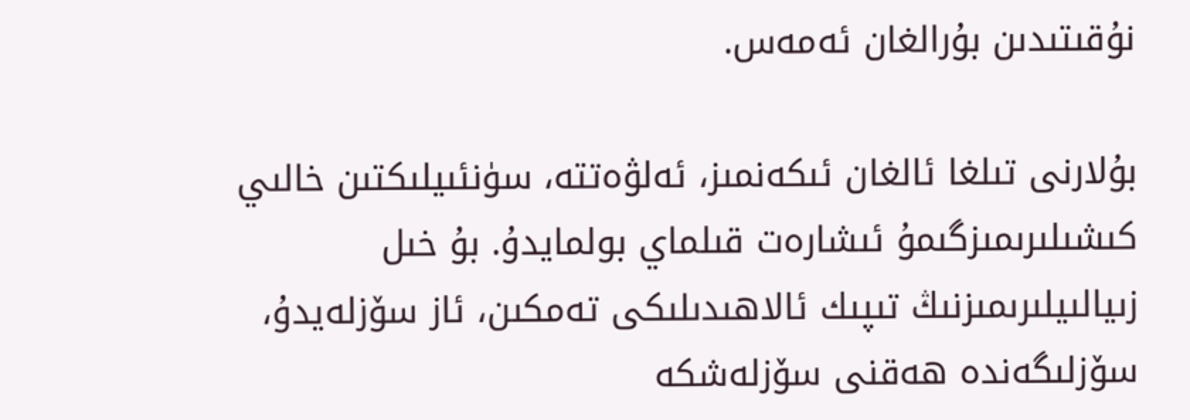نۇقىتىدىن بۇرالغان ئەمەس.

بۇلارنى تىلغا ئالغان ئىكەنمىز، ئەلۋەتتە، سۈنئىيلىكتىن خالىي كىشىلىرىمىزگىمۇ ئىشارەت قىلماي بولمايدۇ. بۇ خىل زىيالىيلىرىمىزنىڭ تىپىك ئالاھىدىلىكى تەمكىن، ئاز سۆزلەيدۇ، سۆزلىگەندە ھەقنى سۆزلەشكە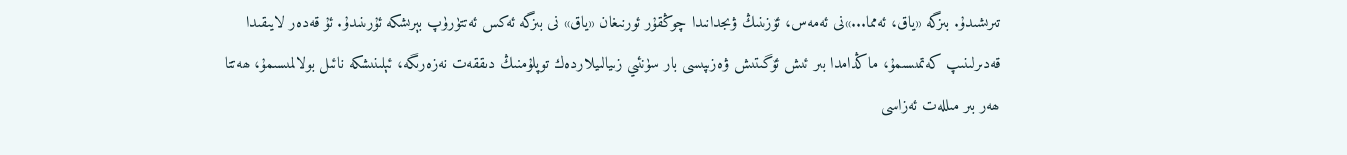تىرىشىدۇ. بىزگە «ياق، ئەمما...»نى ئەمەس، ئۆزىنىڭ ۋىجدانىدا چوڭقۇر ئورنىغان «ياق» نى بىزگە ئەكس ئەتتۈرۈپ بېرىشكە ئۇرىنىدۇ. ئۇ قەدەر لايىقىدا قەدىرلىنىپ كەتمىسىمۇ، ماڭدامدا بىر ئىش ئۆگىتىش ۋەزىپىسى بار سۈنئىي زىيالىيلاردەك توپلۇمنىڭ دىققەت نەزەرىگە، ئېلىنىشكە نائىل بولالمىسىمۇ، ھەتتا ھەر بىر مىللەت ئەزاسى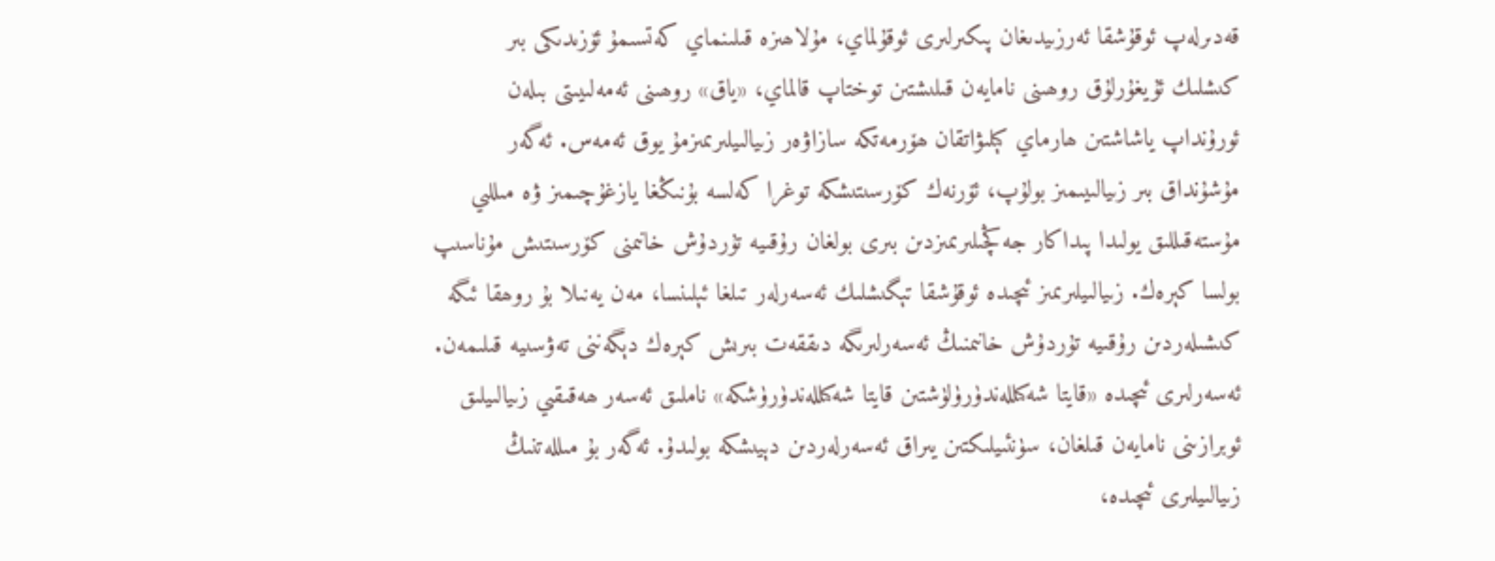قەدىرلەپ ئوقۇشقا ئەرزىيدىغان پىكىرلىرى ئوقۇلماي، مۇلاھىزە قىلىنماي كەتسىمۇ ئۆزىدىكى بىر كىشلىك ئۇيغۇرلۇق روھىنى نامايەن قىلىشتىن توختاپ قالماي، «ياق» روھىنى ئەمەلىيىتى بىلەن ئورۇنداپ ياشاشتىن ھارماي كېلىۋاتقان ھۆرمەتكە سازاۋەر زىيالىيلىرىمىزمۇ يوق ئەمەس. ئەگەر مۇشۇنداق بىر زىيالىيىمىز بولۇپ، ئۆرنەك كۆرسىتىشكە توغرا كەلسە بۇنىڭغا يازغۇچىمىز ۋە مىللىي مۇستەقىللىق يولىدا پىداكار جەڭچىلىرىمىزدىن بىرى بولغان رۇقىيە تۇردۇش خانىمنى كۆرسىتىش مۇناسىپ بولسا كېرەك. زىيالىيلىرىمىز ئىچىدە ئوقۇشقا تېگىشلىك ئەسەرلەر تىلغا ئېلىنسا، مەن يەنىلا بۇ روھقا ئىگە كىشىلەردىن رۇقىيە تۇردۇش خانىمنىڭ ئەسەرلىرىگە دىققەت بىرىش كېرەك دېگەننى تەۋسىيە قىلىمەن. ئەسەرلىرى ئىچىدە «قايتا شەكىللەندۈرۈلۈشتىن قايتا شەكىللەندۈرۈشكە» ناملىق ئەسەر ھەقىقىي زىيالىيلىق ئوبرازىنى نامايەن قىلغان، سۈنئىيلىكتىن يىراق ئەسەرلەردىن دېيىشكە بولىدۇ. ئەگەر بۇ مىللەتنىڭ زىيالىيلىرى ئىچىدە،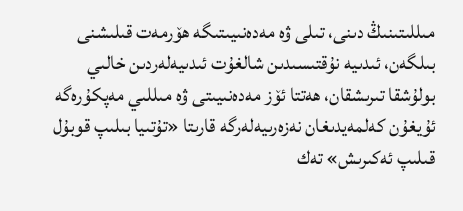مىللىتىنىڭ دىنى، تىلى ۋە مەدەنىيىتىگە ھۆرمەت قىلىشنى بىلگەن، ئىدىيە نۇقتىسىدىن شالغۇت ئىدىيەلەردىن خالىي بولۇشقا تىرىشقان، ھەتتا ئۆز مەدەنىيىتى ۋە مىللىي مەپكۇرەگە ئۇيغۇن كەلمەيدىغان نەزەرىيەلەرگە قارىتا «تۇتىيا بىلىپ قوبۇل قىلىپ ئەكىرىش» تەك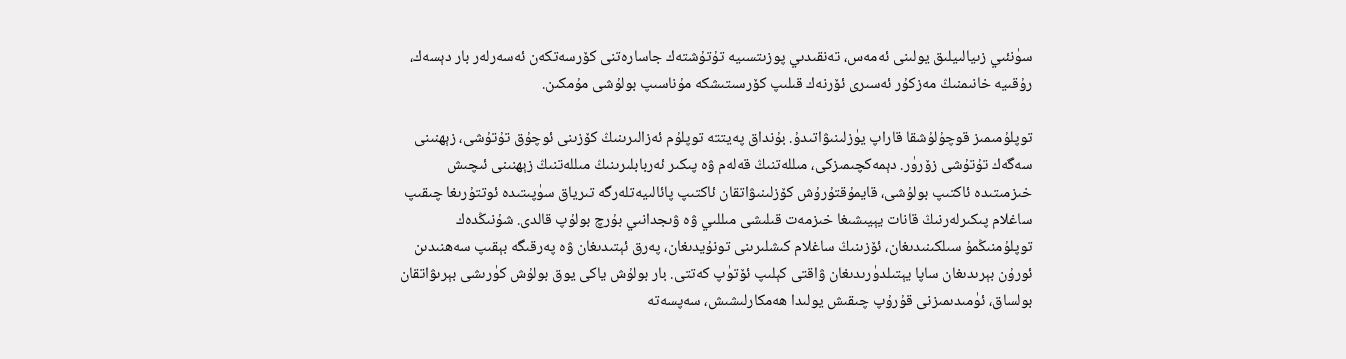سۈنئىي زىيالىيلىق يولىنى ئەمەس، تەنقىدىي پوزىتسىيە تۇتۇشتەك جاسارەتنى كۆرسەتكەن ئەسەرلەر بار دېسەك، رۇقىيە خانىمنىڭ مەزكۇر ئەسىرى ئۆرنەك قىلىپ كۆرسىتىشكە مۇناسىپ بولۇشى مۇمكىن.

توپلۇمىمىز قوچۇلۇشقا قاراپ يۈزلىنىۋاتىدۇ. بۇنداق پەيتتە توپلۇم ئەزالىرىنىڭ كۆزىنى ئوچۇق تۇتۇشى، زېھنىنى سەگەك تۇتۇشى زۆرۈر. دېمەكچىمىزكى، مىللەتنىڭ قەلەم ۋە پىكىر ئەربابلىرىنىڭ مىللەتنىڭ زېھنىنى ئىچىش خىزمىتىدە ئاكتىپ بولۇشى، قايمۇقتۇرۇش كۆزلىنىۋاتقان ئاكتىپ پائالىيەتلەرگە تىرياق سۈپىتىدە ئوتتۇرىغا چىقىپ ساغلام پىكىرلەرنىڭ قانات يېيىشىغا خىزمەت قىلىشى مىللىي ۋە ۋىجدانىي بۇرچ بولۇپ قالدى. شۇنىڭدەك توپلۇمنىڭمۇ سىلكىنىدىغان، ئۆزىنىڭ ساغلام كىشلىرىنى تونۇيدىغان، پەرق ئېتىدىغان ۋە پەرقىگە بېقىپ سەھنىدىن ئورۇن بېرىدىغان ساپا يېتىلدۈرىدىغان ۋاقتى كېلىپ ئۆتۈپ كەتتى. بار بولۇش ياكى يوق بولۇش كۈرىشى بېرىۋاتقان بولساق، ئۈمىدىمىزنى قۇرۇپ چىقىش يولىدا ھەمكارلىشىش، سەپسەتە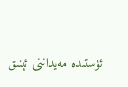ئۈستىدە مەيداننى ئېنىق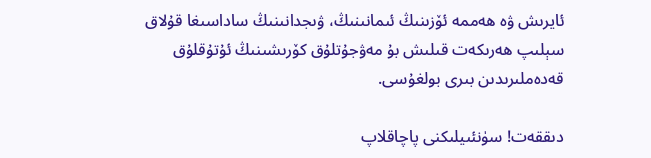ئايرىش ۋە ھەممە ئۆزىنىڭ ئىمانىنىڭ، ۋىجدانىنىڭ ساداسىغا قۇلاق سېلىپ ھەرىكەت قىلىش بۇ مەۋجۇتلۇق كۆرىشىنىڭ ئۇتۇقلۇق قەدەملىرىدىن بىرى بولغۇسى.

دىققەت! سۈنئىيلىكنى پاچاقلاپ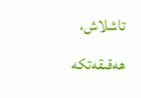تاشلاش، ھەقىقەتكە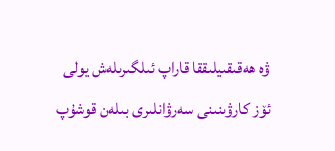ۋە ھەقىقىيلىققا قاراپ ئىلگىرىلەش يولى ئۆز كارۋىنىنى سەرۋانلىرى بىلەن قوشۇپ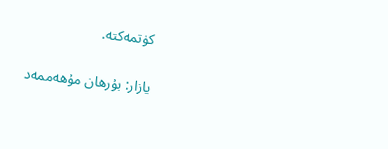كۈتمەكتە.

يازار: بۇرھان مۇھەممەد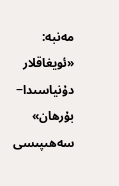مەنبە: «ئويغاقلار دۇنياسىدا− بۇرھان» سەھىپىسى